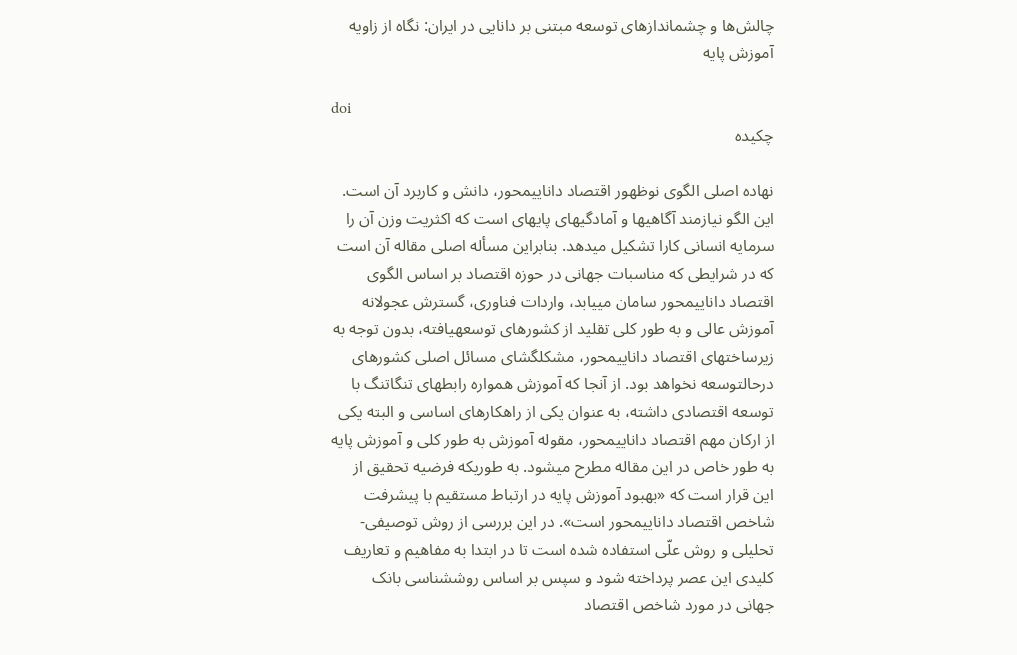چالش‌ها و چشماندازهای توسعه مبتنی بر دانایی در ایران: نگاه از زاویه آموزش پایه

doi
چکیده

نهاده اصلی الگوی نوظهور اقتصاد داناییمحور، دانش و کاربرد آن است. این الگو نیازمند آگاهیها و آمادگیهای پایهای است که اکثریت وزن آن را سرمایه انسانی کارا تشکیل میدهد. بنابراین مسأله اصلی مقاله آن است که در شرایطی که مناسبات جهانی در حوزه اقتصاد بر اساس الگوی اقتصاد داناییمحور سامان مییابد، واردات فناوری، گسترش عجولانه آموزش عالی و به طور کلی تقلید از کشورهای توسعهیافته، بدون توجه به زیرساختهای اقتصاد داناییمحور، مشکلگشای مسائل اصلی کشورهای درحالتوسعه نخواهد بود. از آنجا که آموزش همواره رابطهای تنگاتنگ با توسعه اقتصادی داشته، به عنوان یکی از راهکارهای اساسی و البته یکی از ارکان مهم اقتصاد داناییمحور، مقوله آموزش به طور کلی و آموزش پایه به طور خاص در این مقاله مطرح میشود. به طوریکه فرضیه تحقیق از این قرار است که «بهبود آموزش پایه در ارتباط مستقیم با پیشرفت شاخص اقتصاد داناییمحور است». در این بررسی از روش توصیفی- تحلیلی و روش علّی استفاده شده است تا در ابتدا به مفاهیم و تعاریف کلیدی این عصر پرداخته شود و سپس بر اساس روششناسی بانک جهانی در مورد شاخص اقتصاد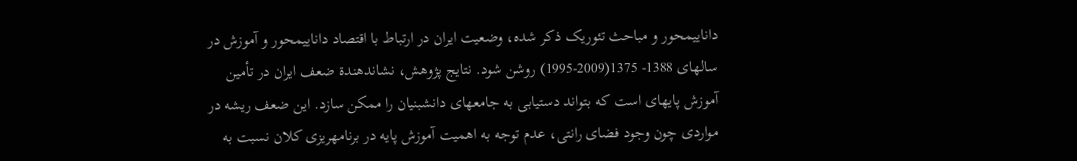داناییمحور و مباحث تئوریک ذکر شده، وضعیت ایران در ارتباط با اقتصاد داناییمحور و آموزش در سالهای 1388- 1375(2009-1995) روشن شود. نتایج پژوهش، نشاندهندة ضعف ایران در تأمین آموزش پایهای است که بتواند دستیابی به جامعهای دانشبنیان را ممکن سازد. این ضعف ریشه در مواردی چون وجود فضای رانتی، عدم توجه به اهمیت آموزش پایه در برنامهریزی کلان نسبت به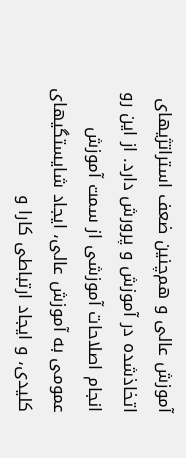آموزش عالی و هم‌چنین ضعف استراتژیهای اتخاذشده در آموزش و پرورش دارد. از این رو انجام اصلاحات آموزشی از سمت آموزش عمومی به آموزش عالی، ایجاد شایستگیهای کلیدی، و ایجاد ارتباطی کارا و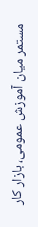مستمر میان آموزش عمومی، بازار کار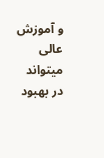و آموزش عالی میتواند در بهبود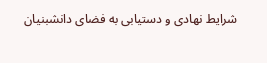شرایط نهادی و دستیابی به فضای دانشبنیان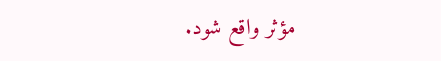مؤثر واقع شود.